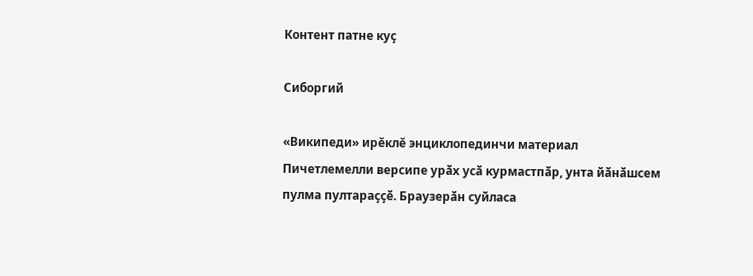Контент патне куҫ

Сиборгий

«Википеди» ирĕклĕ энциклопединчи материал
Пичетлемелли версипе урӑх усӑ курмастпӑр, унта йӑнӑшсем пулма пултараҫҫӗ. Браузерӑн суйласа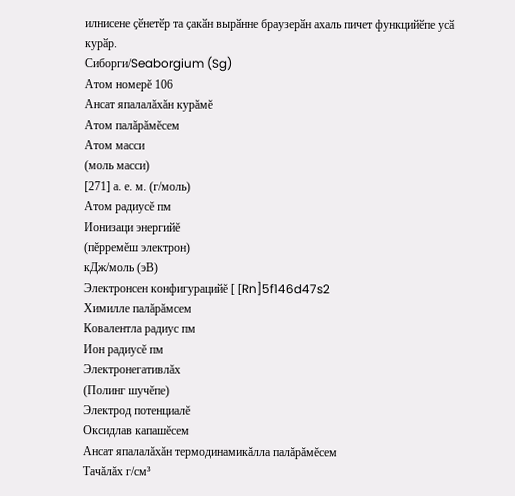илнисене ҫӗнетӗр та ҫакӑн вырӑнне браузерӑн ахаль пичет функцийӗпе усӑ курӑр.
Сиборги/Seaborgium (Sg)
Атом номерĕ 106
Ансат япалалăхăн курăмĕ
Атом палăрăмĕсем
Атом масси
(моль масси)
[271] а. е. м. (г/моль)
Атом радиусĕ пм
Ионизаци энергийĕ
(пĕрремĕш электрон)
кДж/моль (эВ)
Электронсен конфигурацийĕ [ [Rn]5f146d47s2
Химилле палăрăмсем
Ковалентла радиус пм
Ион радиусĕ пм
Электронегативлăх
(Полинг шучĕпе)
Электрод потенциалĕ
Оксидлав капашĕсем
Ансат япалалăхăн термодинамикăлла палăрăмĕсем
Тачăлăх г/см³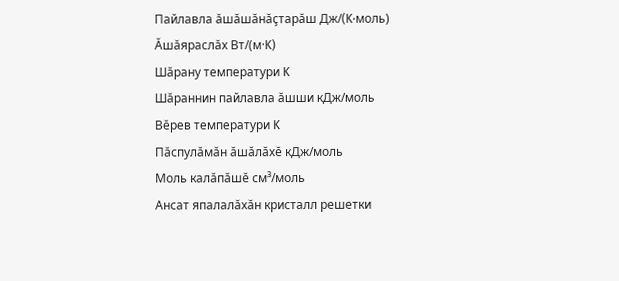Пайлавла ăшăшăнăçтарăш Дж/(K·моль)
Ăшăяраслăх Вт/(м·K)
Шăрану температури K
Шăраннин пайлавла ăшши кДж/моль
Вĕрев температури K
Пăспулăмăн ăшăлăхĕ кДж/моль
Моль калăпăшĕ см³/моль
Ансат япалалăхăн кристалл решетки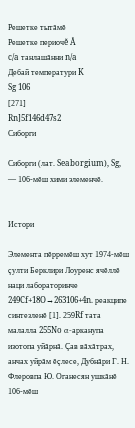Решетке тытăмĕ
Решетке периочĕ Å
c/a танлашăнни n/a
Дебай температури K
Sg 106
[271]
Rn]5f146d47s2
Сиборги

Сиборги (лат. Seaborgium), Sg, — 106-мĕш хими элеменчĕ.


Истори

Элемента пĕрремĕш хут 1974-мĕш çулти Берклири Лоуренс ячĕллĕ наци лабораторинче 249Cf+18O→263106+4n. реакципе синтезленĕ [1]. 259Rf тата малалла 255No α-арканупа изотопа уйăрнă. Çав вăхăтрах, анчах уйрăм ĕçлесе, Дубнăри Г. Н. Флеровпа Ю. Оганесян ушкăнĕ 106-мĕш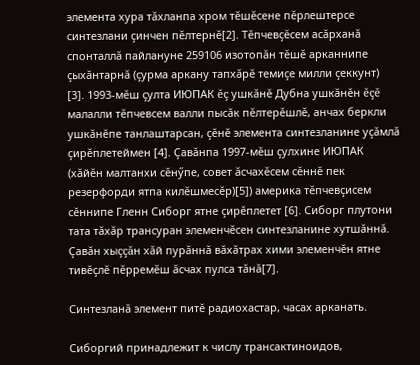элемента хура тăхланпа хром тĕшĕсене пĕрлештерсе синтезлани çинчен пĕлтернĕ[2]. Тĕпчевçĕсем асăрханă спонталлă пайлануне 259106 изотопăн тĕшĕ арканнипе çыхăнтарнă (çурма аркану тапхăрĕ темиçе милли çеккунт) [3]. 1993-мĕш çулта ИЮПАК ĕç ушкăнĕ Дубна ушкăнĕн ĕçĕ малалли тĕпчевсем валли пысăк пĕлтерĕшлĕ, анчах беркли ушкăнĕпе танлаштарсан, çĕнĕ элемента синтезланине уçăмлă çирĕплетеймен [4]. Çавăнпа 1997-мĕш çулхине ИЮПАК (хăйĕн малтанхи сĕнӳпе, совет ăсчахĕсем сĕннĕ пек резерфорди ятпа килĕшмесĕр)[5]) америка тĕпчевçисем сĕннипе Гленн Сиборг ятне çирĕплетет [6]. Сиборг плутони тата тăхăр трансуран элеменчĕсен синтезланине хутшăннă. Çавăн хыççăн хăй пурăннă вăхăтрах хими элеменчĕн ятне тивĕçлĕ пĕрремĕш ăсчах пулса тăнă[7].

Синтезланă элемент питĕ радиохастар, часах арканать.

Сиборгий принадлежит к числу трансактиноидов,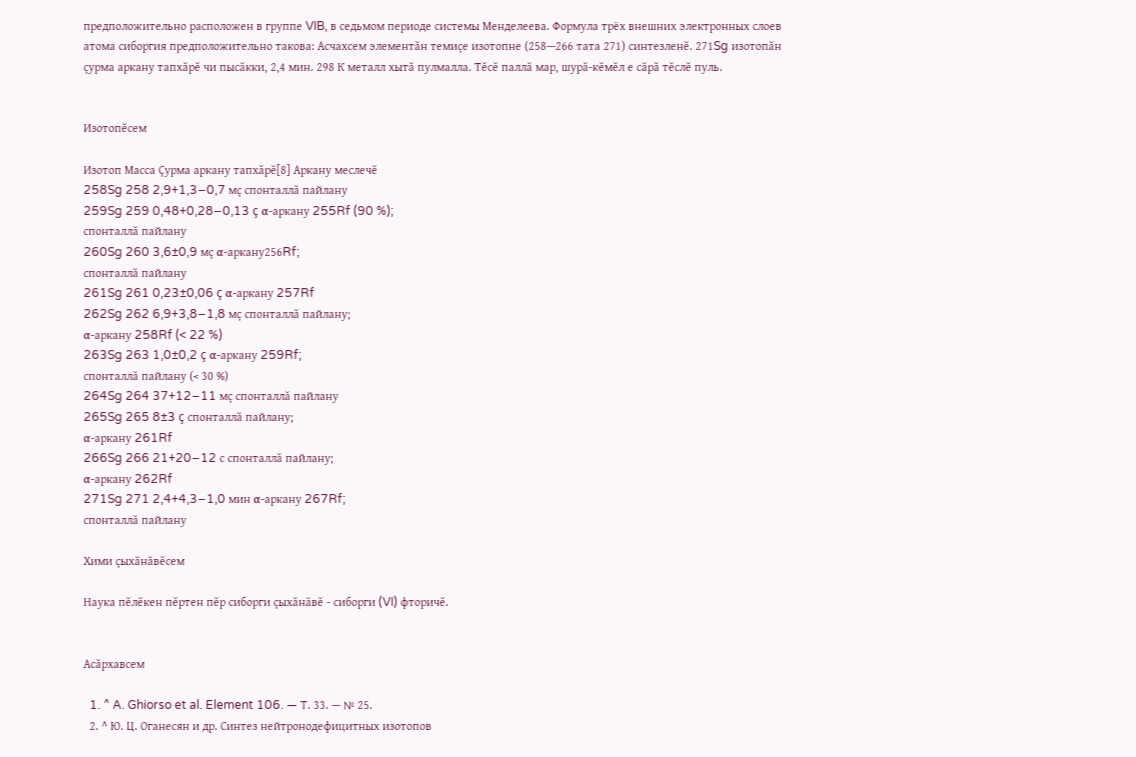предположительно расположен в группе VIB, в седьмом периоде системы Менделеева. Формула трёх внешних электронных слоев атома сиборгия предположительно такова: Асчахсем элементăн темиçе изотопне (258—266 тата 271) синтезленĕ. 271Sg изотопăн çурма аркану тапхăрĕ чи пысăкки, 2,4 мин. 298 К металл хытă пулмалла. Тĕсĕ паллă мар, шурă-кĕмĕл е сăрă тĕслĕ пуль.


Изотопĕсем

Изотоп Масса Çурма аркану тапхăрĕ[8] Аркану меслечĕ
258Sg 258 2,9+1,3−0,7 мç спонталлă пайлану
259Sg 259 0,48+0,28−0,13 ç α-аркану 255Rf (90 %);
спонталлă пайлану
260Sg 260 3,6±0,9 мç α-аркану256Rf;
спонталлă пайлану
261Sg 261 0,23±0,06 ç α-аркану 257Rf
262Sg 262 6,9+3,8−1,8 мç спонталлă пайлану;
α-аркану 258Rf (< 22 %)
263Sg 263 1,0±0,2 ç α-аркану 259Rf;
спонталлă пайлану (< 30 %)
264Sg 264 37+12−11 мç спонталлă пайлану
265Sg 265 8±3 ç спонталлă пайлану;
α-аркану 261Rf
266Sg 266 21+20−12 с спонталлă пайлану;
α-аркану 262Rf
271Sg 271 2,4+4,3−1,0 мин α-аркану 267Rf;
спонталлă пайлану

Хими çыхăнăвĕсем

Наука пĕлĕкен пĕртен пĕр сиборги çыхăнăвĕ - сиборги (VI) фторичĕ.


Асăрхавсем

  1. ^ A. Ghiorso et al. Element 106. — Т. 33. — № 25.
  2. ^ Ю. Ц. Оганесян и др. Синтез нейтронодефицитных изотопов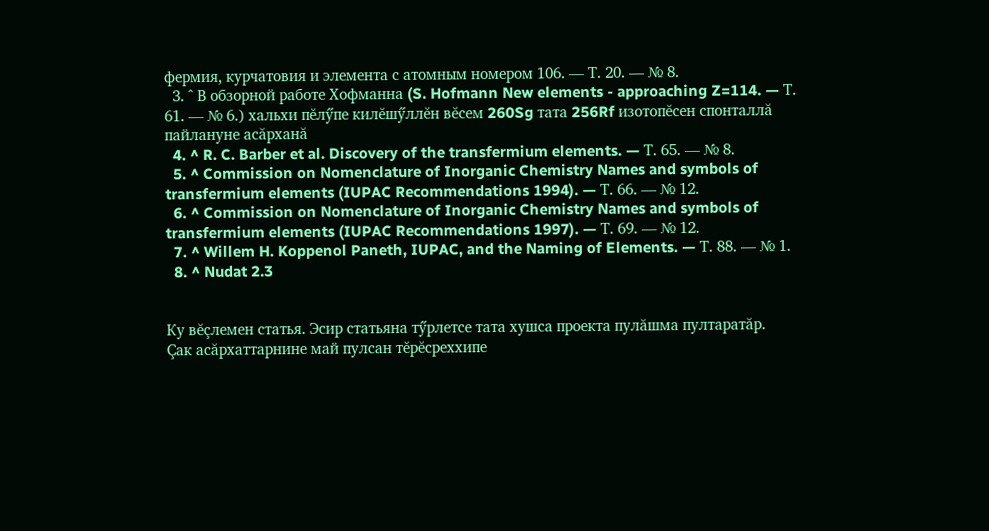фермия, курчатовия и элемента с атомным номером 106. — Т. 20. — № 8.
  3. ^ В обзорной работе Хофманна (S. Hofmann New elements - approaching Z=114. — Т. 61. — № 6.) хальхи пĕлӳпе килĕшӳллĕн вĕсем 260Sg тата 256Rf изотопĕсен спонталлă пайлануне асăрханă
  4. ^ R. C. Barber et al. Discovery of the transfermium elements. — Т. 65. — № 8.
  5. ^ Commission on Nomenclature of Inorganic Chemistry Names and symbols of transfermium elements (IUPAC Recommendations 1994). — Т. 66. — № 12.
  6. ^ Commission on Nomenclature of Inorganic Chemistry Names and symbols of transfermium elements (IUPAC Recommendations 1997). — Т. 69. — № 12.
  7. ^ Willem H. Koppenol Paneth, IUPAC, and the Naming of Elements. — Т. 88. — № 1.
  8. ^ Nudat 2.3


Ку вĕçлемен статья. Эсир статьяна тӳрлетсе тата хушса проекта пулăшма пултаратăр.
Çак асăрхаттарнине май пулсан тĕрĕсреххипе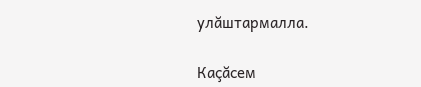улăштармалла.

Каçăсем